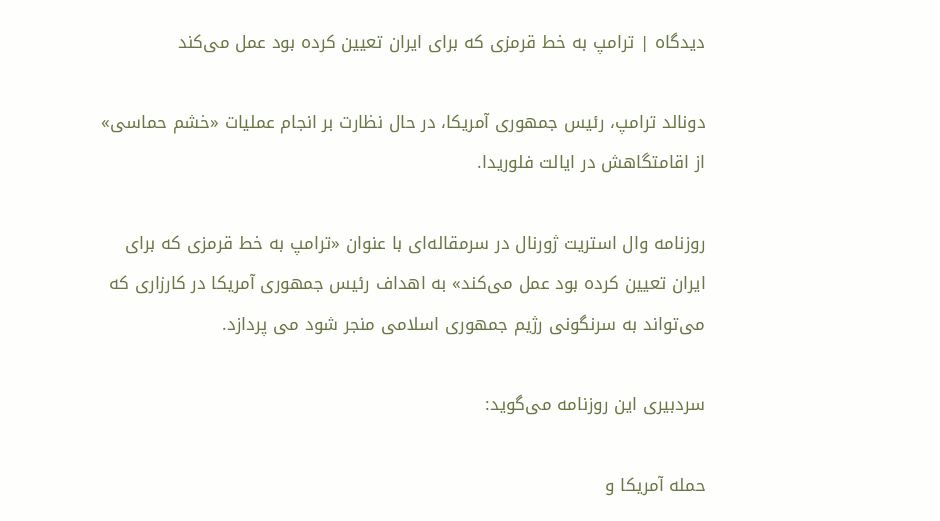دیدگاه | ترامپ به خط قرمزی که برای ایران تعیین کرده بود عمل می‌کند

دونالد ترامپ، رئیس جمهوری آمریکا، در حال نظارت بر انجام عملیات «خشم حماسی» از اقامتگاهش در ایالت فلوریدا.

روزنامه وال استریت ژورنال در سرمقاله‌ای با عنوان «ترامپ به خط قرمزی که برای ایران تعیین کرده بود عمل می‌کند» به اهداف رئیس جمهوری آمریکا در کارزاری که می‌تواند به سرنگونی رژیم جمهوری اسلامی منجر شود می پردازد.

سردبیری این روزنامه می‌گوید:

حمله آمریکا و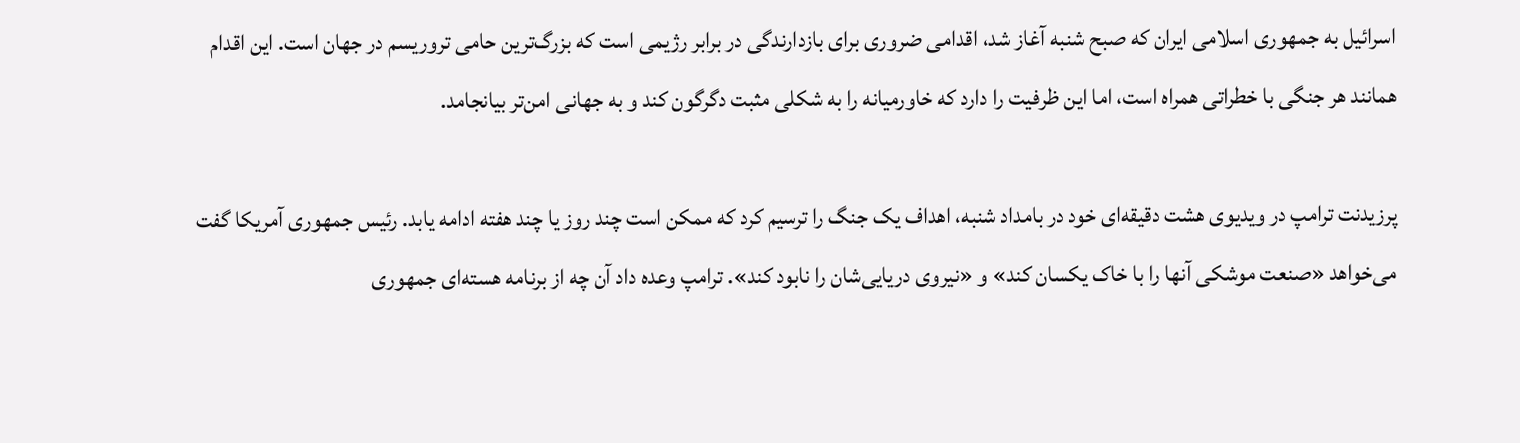اسرائیل به جمهوری اسلامی ایران که صبح شنبه آغاز شد، اقدامی ضروری برای بازدارندگی در برابر رژیمی است که بزرگ‌ترین حامی تروریسم در جهان است. این اقدام همانند هر جنگی با خطراتی همراه است، اما این ظرفیت را دارد که خاورمیانه را به شکلی مثبت دگرگون کند و به جهانی امن‌تر بیانجامد.

پرزیدنت ترامپ در ویدیوی هشت دقیقه‌ای خود در بامداد شنبه، اهداف یک جنگ را ترسیم کرد که ممکن است چند روز یا چند هفته ادامه یابد. رئیس جمهوری آمریکا گفت می‌خواهد «صنعت موشکی آنها را با خاک یکسان کند» و «نیروی دریایی‌شان را نابود کند». ترامپ وعده داد آن چه از برنامه هسته‌ای جمهوری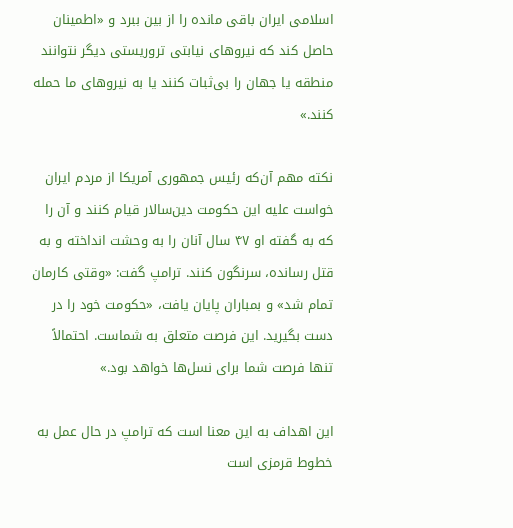اسلامی ایران باقی مانده را از بین ببرد و «اطمینان حاصل کند که نیروهای نیابتی تروریستی دیگر نتوانند منطقه یا جهان را بی‌ثبات کنند یا به نیروهای ما حمله کنند.»

نکته مهم آن‌که رئیس جمهوری آمریکا از مردم ایران خواست علیه این حکومت دین‌سالار قیام کنند و آن را که به گفته او ۴۷ سال آنان را به وحشت انداخته و به قتل رسانده، سرنگون کنند. ترامپ گفت: «وقتی کارمان تمام شد» و بمباران پایان یافت، «حکومت خود را در دست بگیرید. این فرصت متعلق به شماست. احتمالاً تنها فرصت شما برای نسل‌ها خواهد بود.»

این اهداف به این معنا است که ترامپ در حال عمل به خطوط قرمزی است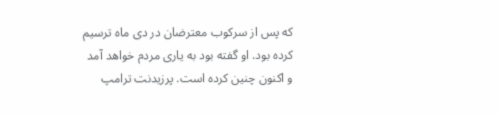که پس از سرکوب معترضان در دی ماه ترسیم کرده بود. او گفته بود به یاری مردم خواهد آمد و اکنون چنین کرده است. پرزیدنت ترامپ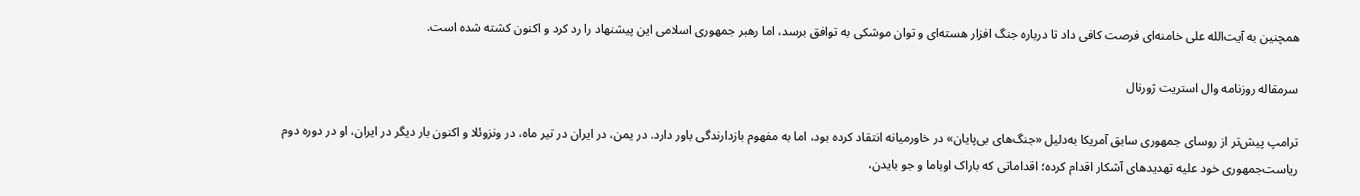همچنین به آیت‌الله علی خامنه‌ای فرصت کافی داد تا درباره جنگ افزار هسته‌ای و توان موشکی به توافق برسد، اما رهبر جمهوری اسلامی این پیشنهاد را رد کرد و اکنون کشته شده است.

سرمقاله روزنامه وال استریت ژورنال

ترامپ پیش‌تر از روسای جمهوری سابق آمریکا به‌دلیل «جنگ‌های بی‌پایان» در خاورمیانه انتقاد کرده بود، اما به مفهوم بازدارندگی باور دارد. در یمن، در ایران در تیر ماه، در ونزوئلا و اکنون بار دیگر در ایران، او در دوره دوم ریاست‌جمهوری خود علیه تهدیدهای آشکار اقدام کرده؛ اقداماتی که باراک اوباما و جو بایدن،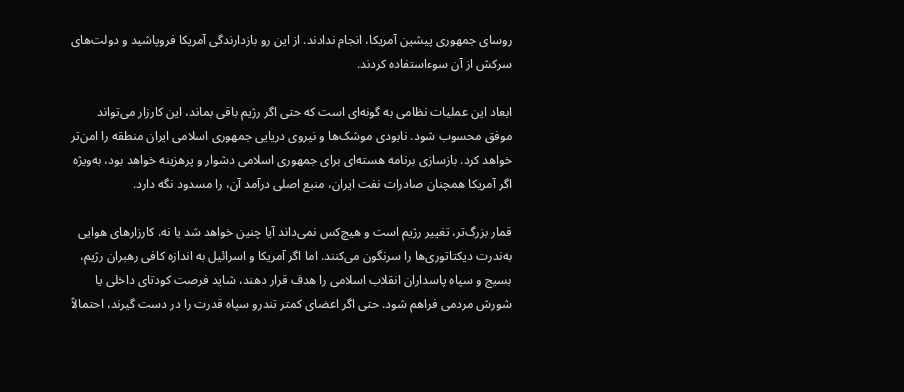روسای جمهوری پیشین آمریکا، انجام ندادند. از این رو بازدارندگی آمریکا فروپاشید و دولت‌های سرکش از آن سوءاستفاده کردند.

ابعاد این عملیات نظامی به گونه‌ای است که حتی اگر رژیم باقی بماند، این کارزار می‌تواند موفق محسوب شود. نابودی موشک‌ها و نیروی دریایی جمهوری اسلامی ایران منطقه را امن‌تر خواهد کرد. بازسازی برنامه هسته‌ای برای جمهوری اسلامی دشوار و پرهزینه خواهد بود، به‌ویژه اگر آمریکا همچنان صادرات نفت ایران، منبع اصلی درآمد آن، را مسدود نگه دارد.

قمار بزرگ‌تر، تغییر رژیم است و هیچ‌کس نمی‌داند آیا چنین خواهد شد یا نه. کارزارهای هوایی به‌ندرت دیکتاتوری‌ها را سرنگون می‌کنند. اما اگر آمریکا و اسرائیل به اندازه کافی رهبران رژیم، بسیج و سپاه پاسداران انقلاب اسلامی را هدف قرار دهند، شاید فرصت کودتای داخلی یا شورش مردمی فراهم شود. حتی اگر اعضای کمتر تندرو سپاه قدرت را در دست گیرند، احتمالاً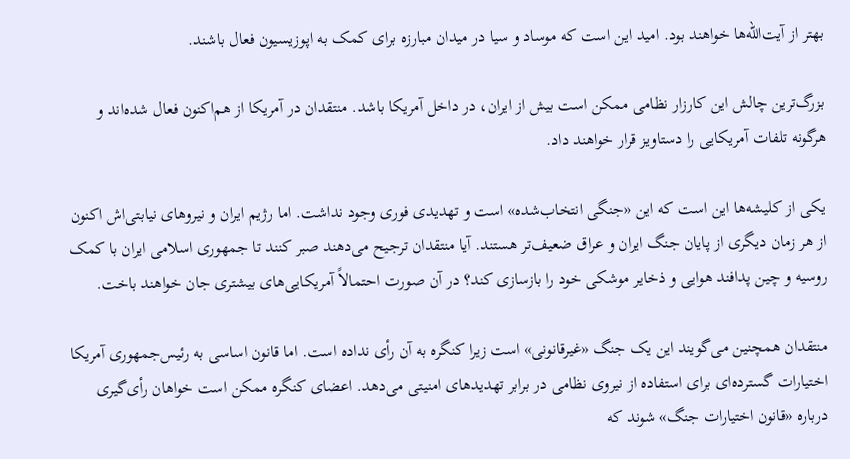بهتر از آیت‌الله‌ها خواهند بود. امید این است که موساد و سیا در میدان مبارزه برای کمک به اپوزیسیون فعال باشند.

بزرگ‌ترین چالش این کارزار نظامی ممکن است بیش از ایران، در داخل آمریکا باشد. منتقدان در آمریکا از هم‌اکنون فعال شده‌اند و هرگونه تلفات آمریکایی را دستاویز قرار خواهند داد.

یکی از کلیشه‌ها این است که این «جنگی انتخاب‌شده» است و تهدیدی فوری وجود نداشت. اما رژیم ایران و نیروهای نیابتی‌اش اکنون از هر زمان دیگری از پایان جنگ ایران و عراق ضعیف‌تر هستند. آیا منتقدان ترجیح می‌دهند صبر کنند تا جمهوری اسلامی ایران با کمک روسیه و چین پدافند هوایی و ذخایر موشکی خود را بازسازی کند؟ در آن صورت احتمالاً آمریکایی‌های بیشتری جان خواهند باخت.

منتقدان همچنین می‌گویند این یک جنگ «غیرقانونی» است زیرا کنگره به آن رأی نداده است. اما قانون اساسی به رئیس‌جمهوری آمریکا اختیارات گسترده‌ای برای استفاده از نیروی نظامی در برابر تهدیدهای امنیتی می‌دهد. اعضای کنگره ممکن است خواهان رأی‌گیری درباره «قانون اختیارات جنگ» شوند که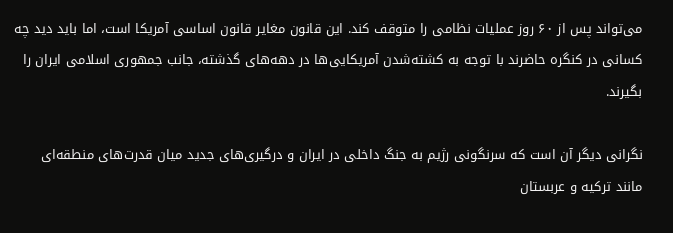می‌تواند پس از ۶۰ روز عملیات نظامی را متوقف کند. این قانون مغایر قانون اساسی آمریکا است، اما باید دید چه کسانی در کنگره حاضرند با توجه به کشته‌شدن آمریکایی‌ها در دهه‌های گذشته، جانب جمهوری اسلامی ایران را بگیرند.

نگرانی دیگر آن است که سرنگونی رژیم به جنگ داخلی در ایران و درگیری‌های جدید میان قدرت‌های منطقه‌ای مانند ترکیه و عربستان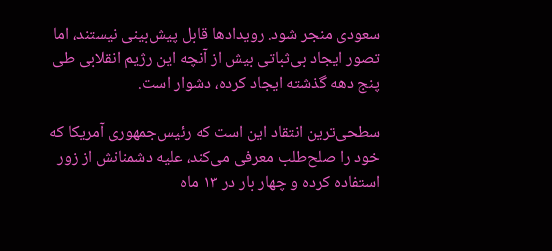سعودی منجر شود. رویدادها قابل پیش‌بینی نیستند، اما تصور ایجاد بی‌ثباتی بیش از آنچه این رژیم انقلابی طی پنج دهه گذشته ایجاد کرده، دشوار است.

سطحی‌ترین انتقاد این است که رئیس‌جمهوری آمریکا که خود را صلح‌طلب معرفی می‌کند، علیه دشمنانش از زور استفاده کرده و چهار بار در ۱۳ ماه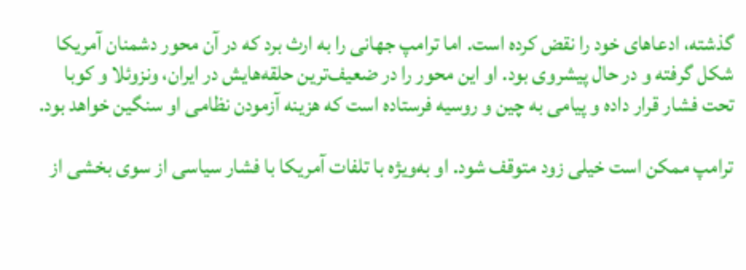گذشته، ادعاهای خود را نقض کرده است. اما ترامپ جهانی را به ارث برد که در آن محور دشمنان آمریکا شکل گرفته و در حال پیشروی بود. او این محور را در ضعیف‌ترین حلقه‌هایش در ایران، ونزوئلا و کوبا تحت فشار قرار داده و پیامی به چین و روسیه فرستاده است که هزینه آزمودن نظامی او سنگین خواهد بود.

ترامپ ممکن است خیلی زود متوقف شود. او به‌ویژه با تلفات آمریکا با فشار سیاسی از سوی بخشی از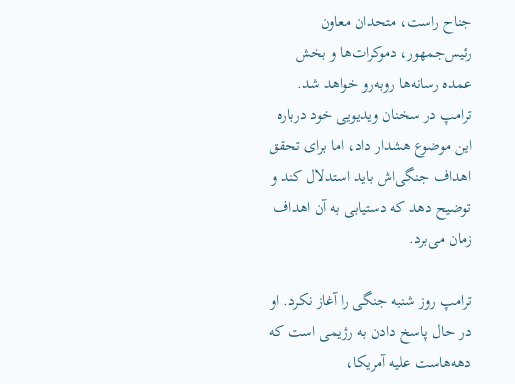جناح راست، متحدان معاون رئیس‌جمهور، دموکرات‌ها و بخش عمده رسانه‌ها روبه‌رو خواهد شد. ترامپ در سخنان ویدیویی خود درباره این موضوع هشدار داد، اما برای تحقق اهداف جنگی‌اش باید استدلال کند و توضیح دهد که دستیابی به آن اهداف زمان می‌برد.

ترامپ روز شنبه جنگی را آغاز نکرد. او در حال پاسخ دادن به رژیمی است که دهه‌هاست علیه آمریکا،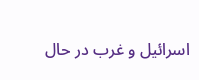اسرائیل و غرب در حال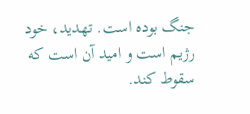جنگ بوده است. تهدید، خود رژیم است و امید آن است که سقوط کند.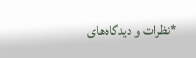*نظرات و دیدگاه‌های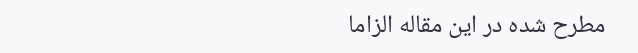مطرح شده در این مقاله الزاما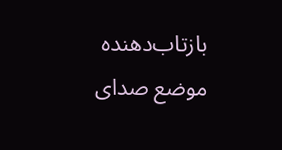بازتاب‌دهنده موضع صدای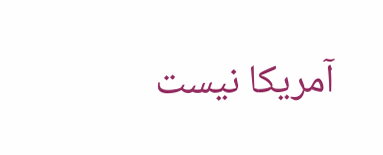آمریکا نیست